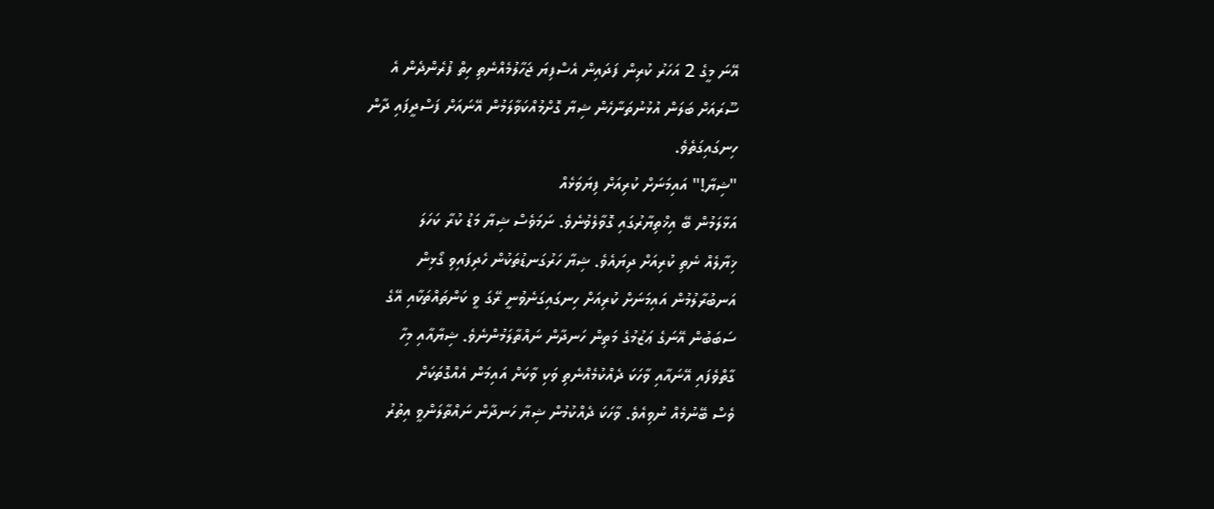އޭނަ މީގެ 2 އަހަރު ކުރިން ފަދައިން އެސްފިޔަ ޖަހާލުމެއްނެތި ހިތް ފުރެންދެން އެ
ސޫރައަށް ބަލަން އުޅުނުތަނާހެން ޝިޔާ ގޮށްމުއްކަވާލަމުން އޭނައަށް ފަސްދީފައި ދާން
ހިނގައިގަތެވެ.
"ޝިޔާ!" އައިމަނަށް ކުރިއަށް ފިޔަވަޅެއް
އަޅާލަމުން ބޭ އިޚްތިޔާރުގައި ގޮވާލެވުނެވެ. ނަމަވެސް ޝިޔާ މަޑު ކުރާ ކަހަލަ
ޚިޔާލެއް ނެތި ކުރިއަށް ދިޔައެވެ. ޝިޔާ ހަރުގަނޑުތަކުން ހެދިފައިވި ގޯޅިން
އަނބުރާލުމުން އައިމަނަށް ކުރިއަށް ހިނގައިގަނެވުނީ ރޭގަ ވީ ކަންތައްތަކާއި އޭގެ
ސަބަބުން އޭނަގެ ޢަޒުމުގެ މަތިން ހަނދާން ނައްތާލަމުންނެވެ. ޝިޔާއާއި މިހާ
ގާތްވެފައި އޭނައާއި ވާހަކަ ދެއްކުމެއްނެތި ވަކި ވާކަށް އައިމަން އެއްގޮތަކަށް
ވެސް ބޭނުމެއް ނުވިއެވެ. ވާހަކަ ދެއްކުމުން ޝިޔާ ހަނދާން ނައްތާލަންވީ އިތުރު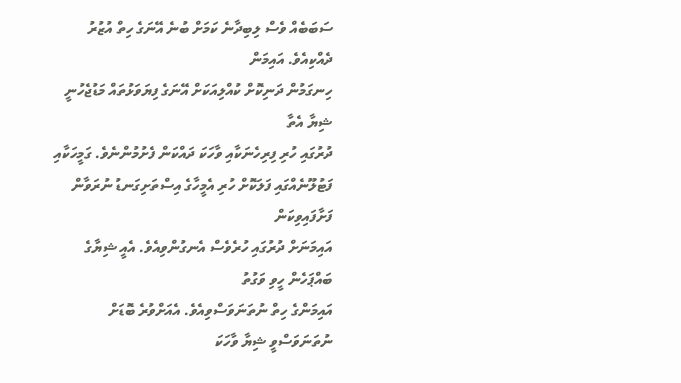ސަބަބެއް ވެސް ލިބިދާނެ ކަމަށް ބުނެ އޭނަގެ ހިތް އުޒުރު ދެއްކިއެވެ. އައިމަން
ހިނގަމުން ދަނިކޮށް ކުއްލިއަކަށް އޭނަގެ ފިޔަވަޅުތައް މަޑުޖެހުނީ ޝިޔާ އެތާ
ދުރުގައި ހުރި ފިރިހެނަކާއި ވާހަކަ ދައްކަން ފެށުމުންނެވެ. ގަމީހަކާއި
ފަޓުލޫނެއްގައި ފަލަކޮށް ހުރި އެމީހާގެ އިސްތަށިގަނޑު ނުރަވާން ފަށާފައިވިކަން
އައިމަނަށް ދުރުގައި ހުރެވެސް އެނގުންވިއެވެ. އެއީ ޝިޔާގެ ބައްޕަހެން ހީވި ވަގުތު
އައިމަންގެ ހިތް ނުތަނަވަސްވިއެވެ. އެއަށްވުރެ ބޮޑަށް ނުތަނަވަސްވީ ޝިޔާ ވާހަކަ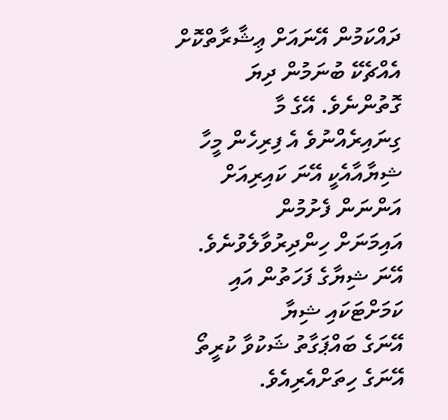ދައްކަމުން އޭނައަށް ޢިޝާރާތްކޮށް އެއްޗެކޭ ބުނަމުން ދިޔަ ގޮތުންނެވެ. އޭގެ މާ
ގިނައިރެއްނުވެ އެ ފިރިހެން މީހާ ޝިޔާއާއެކީ އޭނަ ކައިރިއަށް އަންނަން ފެށުމުން
އައިމަނަށް ހިންދިރުވާލެވުނެވެ. އޭނަ ޝިޔާގެ ފަހަތުން އައި ކަމަށްޓަކައި ޝިޔާ
އޭނަގެ ބައްޕަގާތު ޝަކުވާ ކުރީތޯ އޭނަގެ ހިތަށްއެރިއެވެ.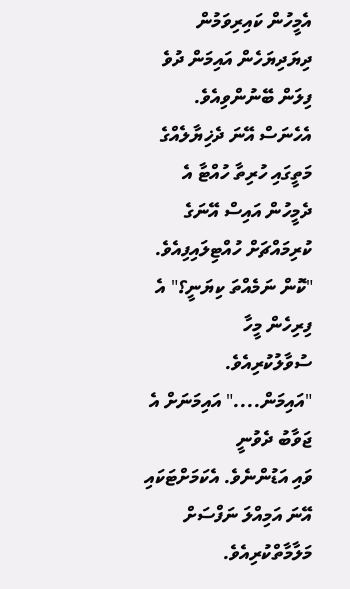އެމީހުން ކައިރިވަމުން
ދިޔަދިޔަހެން އައިމަން ދުވެ ފިލަން ބޭނުންވިއެވެ. އެހެނަސް އޭނަ ދެޚިޔާލެއްގެ
މަތީގައި ހުރިތާ ހުއްޓާ އެ ދެމީހުން އައިސް އޭނަގެ ކުރިމައްޗަށް ހުއްޓިލައިފިއެވެ.
"ކޮން ނަމެއްތަ ކިޔަނީ؟" އެ ފިރިހެން މީހާ
ސުވާލުކުރިއެވެ.
"އައިމަން...." އައިމަނަށް އެ ޖަވާބު ދެވުނީ
ވައި އަޑުންނެވެ. އެކަމަށްޓަކައި އޭނަ އަމިއްލަ ނަފްސަށް މަލާމާތްކުރިއެވެ.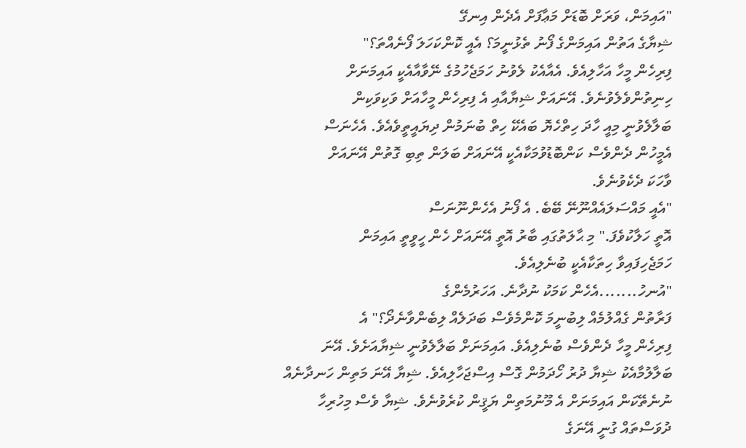"އައިމަން، ވަރަށް ބޮޑަށް މަޢާފަށް އެދެން އިނގޭ
ޝިޔާގެ އަތުން އައިމަންގެ ފޯނު ތެޅުނީމަ؟ އެއީ ކޮންކަހަލަ ފޯނެއްތަ؟"
ފިރިހެން މީހާ އަހާލިއެވެ. އެއާއެކު ލެވުނު ހަމަޖެހުމުގެ ނޭވާއާއެކީ އައިމަނަށް
ހިނިތުންވެލެވުނެވެ. އޭނައަށް ޝިޔާއާއި އެ ފިރިހެން މީހާއަށް ވަކިވަކިން
ބަލާލެވުނީ މިއީ ހާދަ ހިތްހެޔޮ ބައެކޭ ހިތް ބުނަމުން ދިޔައީތީވެއެވެ. އެހެނަސް
އެމީހުން ދެންވެސް ކަންބޮޑުވުމަކާއެކީ އޭނައަށް ބަލަން ތިބި ގޮތުން އޭނައަށް
ވާހަކަ ދެކެވުނެވެ.
"އެއީ މައްސަލައެއްނޫނޭ ބޭބެ. އެ ފޯނު އެހެންނޫނަސް
އޮތީ ހަލާކުވެފަ." މި ޙާލަތުގައި ބާރު އޮތީ އޭނައަށް ހެން ހީވީތީ އައިމަން
ހަމަޖެހިފައިވާ ހިތަކާއެކީ ބުނެލިއެވެ.
"އުނހު.......އެހެން ކަމަކު ނުދާނެ. އަހަރުމެންގެ
ފަރާތުން ގެއްލުމެއް ލިބުނީމަ ކޮންމެވެސް ބަދަލެއް ލިބެންވާނެދޯ؟" އެ
ފިރިހެން މީހާ ދެންވެސް ބުނެލިއެވެ. އައިމަނަށް ބަލާލެވުނީ ޝިޔާއަށެވެ. އޭނަ
ބަލާލުމާއެކު ޝިޔާ ދުރު ހޯދަމުން ގޮސް އިސްޖަހާލިއެވެ. ޝިޔާ އޭނަ މަތިން ހަނދާނެއް
ނުނެތޭކަން އައިމަނަށް އެ މޫނުމަތިން ޔަޤީން ކުރެވުނެވެ. ޝިޔާ ވެސް މިހުރިހާ
ދުވަސްތައް ގުނީ އޭނަގެ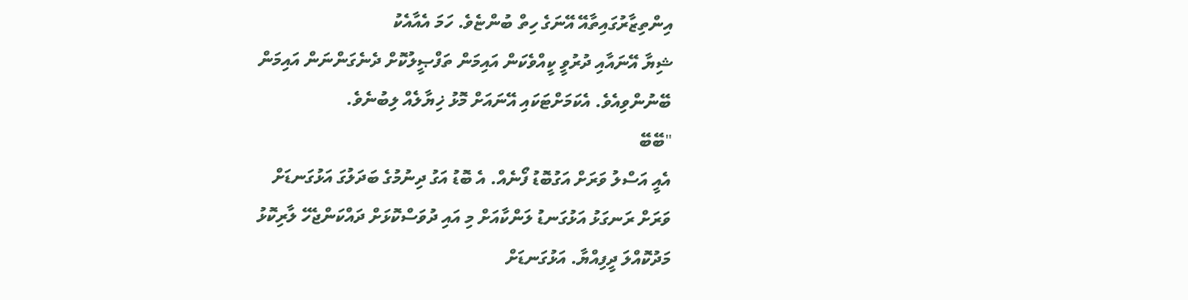އިންތިޒާރުގައިތާއޭ އޭނަގެ ހިތް ބުންޏެވެ. ހަމަ އެއާއެކު
ޝިޔާ އޭނައާއި ދުރުވީ ކީއްވެކަން އައިމަން ތަފްޞީލުކޮށް ދެނެގަންނަން އައިމަން
ބޭނުންވިއެވެ. އެކަމަށްޓަކައި އޭނައަށް މޮޅު ޚިޔާލެއް ލިބުނެވެ.
"ބޭބޭ
އެއީ އަސްލު ވަރަށް އަގުބޮޑު ފޯނެއް. އެ ބޮޑު އަގު ދިނުމުގެ ބަދަލުގަ އަޅުގަނޑަށް
ވަރަށް ރަނގަޅު އަޅުގަނޑު ލަންކާއަށް މި އައި ދުވަސްކޮޅަށް ދައްކަންޖެހޭ ލާރިކޮޅު
މަދުކޮއްލަ ދީފިއްޔާ. އަޅުގަނޑަށް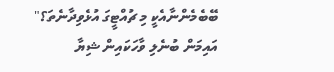ބޭބެމެންނާއެކީ މި ޗުއްޓީގަ އުޅެވިދާނެތަ؟"
އައިމަން ބުނެލި ވާހަކައިން ޝިޔާ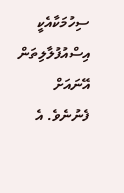ސިހުމަކާއެކީ އިސްއުފުލާލިތަން އޭނައަށް
ފެނުނެވެ. އެ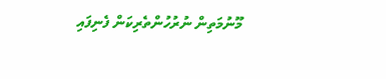މޫނުމަތިން ނުރުހުންތެރިކަން ފެނިފައި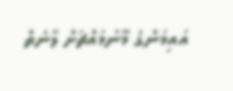އައިމަންގެ މޫނުމައްޗަށް ލާނެތް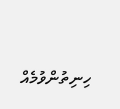ހިނިތުންވުމެއް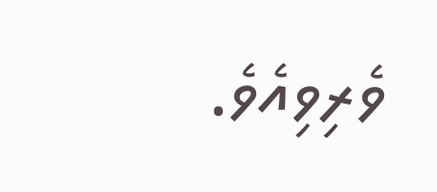ވެރިވިއެވެ.